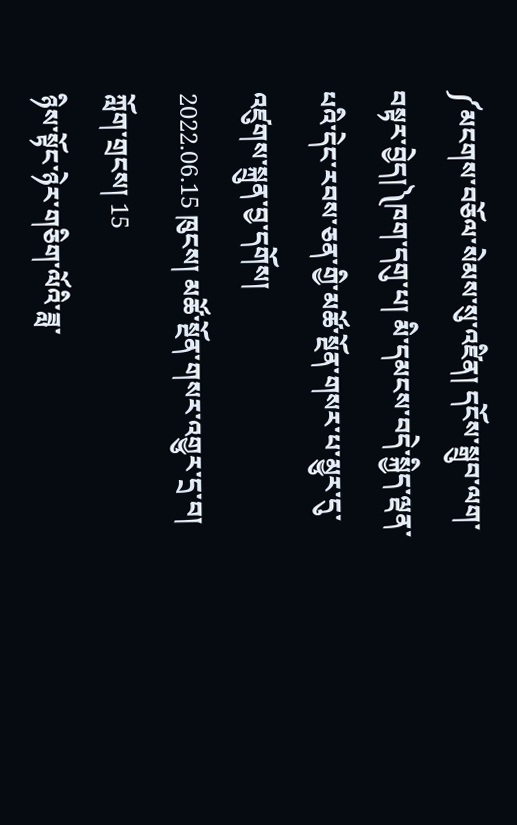༼མངགས་བཅོལ་སེམས་སུ་འཛིན། དངོས་སྒྲུབ་ལག་བསྟར་བྱེད།༽ཁག་དགུ་པ། མི་དམངས་བདེ་སྐྱིད་ལྡན་པའི་དེང་རབས་ཅན་གྱི་མཚོ་སྔོན་གསར་པ་མྱུར་དུ་འཛུགས་སྐྲུན་བྱ་དགོས།
2022.06.15 ཁུངས། མཚོ་སྔོན་གསར་འགྱུར་དྲ་བ། ཀློག་གྲངས། 15
ཉིས་སྟོང་ཉེར་གཅིག་ལོའི་ཟླ་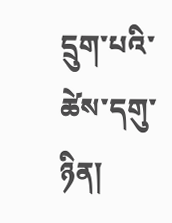དྲུག་པའི་ཚེས་དགུ་ཉིན།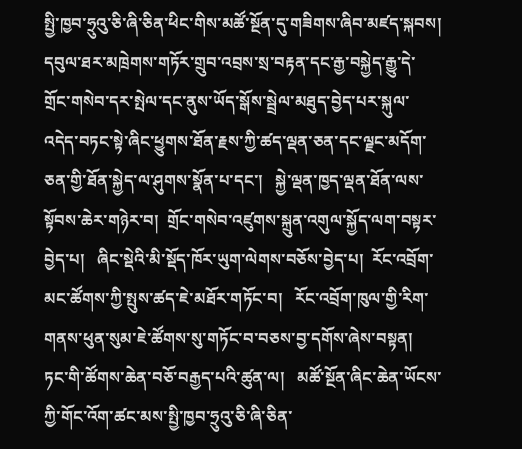སྤྱི་ཁྱབ་ཧྲུའུ་ཅི་ཞི་ཅིན་ཕིང་གིས་མཚོ་སྔོན་དུ་གཟིགས་ཞིབ་མཛད་སྐབས།   དབུལ་ཐར་མཁྲེགས་གཏོར་གྲུབ་འབྲས་སྲ་བརྟན་དང་རྒྱ་བསྐྱེད་རྒྱུ་དེ་གྲོང་གསེབ་དར་སྤེལ་དང་ནུས་ཡོད་སྒོས་སྦྲེལ་མཐུད་བྱེད་པར་སྐུལ་འདེད་བཏང་སྟེ་ཞིང་ཕྱུགས་ཐོན་རྗས་ཀྱི་ཚད་ལྡན་ཅན་དང་ལྗང་མདོག་ཅན་གྱི་ཐོན་སྐྱེད་ལ་ཤུགས་སྣོན་པ་དང་།   སྐྱེ་ལྡན་ཁྱད་ལྡན་ཐོན་ལས་སྟོབས་ཆེར་གཉེར་བ།  གྲོང་གསེབ་འཛུགས་སྐྲུན་འགུལ་སྐྱོད་ལག་བསྟར་བྱེད་པ།   ཞིང་སྡེའི་མི་སྡོད་ཁོར་ཡུག་ལེགས་བཅོས་བྱེད་པ།  རོང་འབྲོག་མང་ཚོགས་ཀྱི་སྤུས་ཚད་ཇེ་མཐོར་གཏོང་བ།   རོང་འབྲོག་ཁུལ་གྱི་རིག་གནས་ཕུན་སུམ་ཇེ་ཚོགས་སུ་གཏོང་བ་བཅས་བྱ་དགོས་ཞེས་བསྟན།
ཏང་གི་ཚོགས་ཆེན་བཅོ་བརྒྱད་པའི་ཚུན་ལ།   མཚོ་སྔོན་ཞིང་ཆེན་ཡོངས་ཀྱི་གོང་འོག་ཚང་མས་སྤྱི་ཁྱབ་ཧྲུའུ་ཅི་ཞི་ཅིན་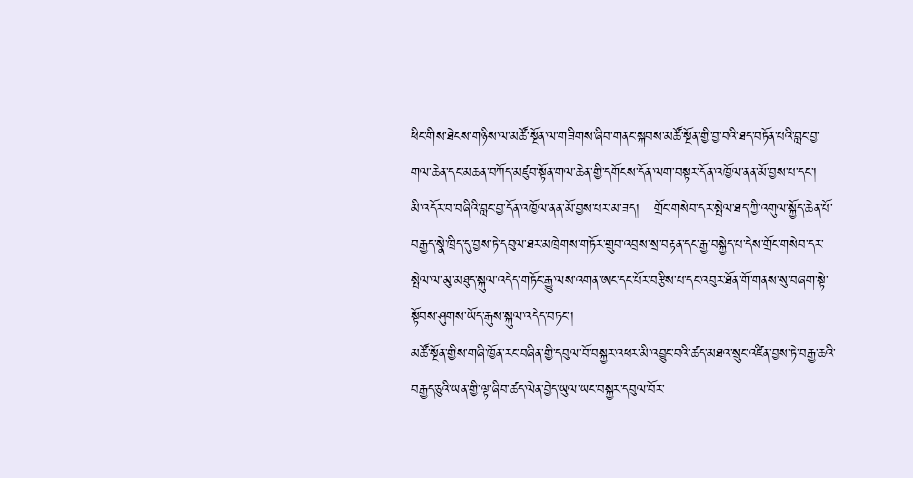ཕིང་གིས་ཐེངས་གཉིས་ལ་མཚོ་སྔོན་ལ་གཟིགས་ཞིབ་གནང་སྐབས་མཚོ་སྔོན་གྱི་བྱ་བའི་ཐད་བཏོན་པའི་བླང་བྱ་གལ་ཆེན་དང་མཆན་བཀོད་མཛུབ་སྟོན་གལ་ཆེན་གྱི་དགོངས་དོན་ལག་བསྟར་དོན་འཁྱོལ་ནན་མོ་བྱས་པ་དང་།   མི་འདོར་བ་བཞིའི་བླང་བྱ་དོན་འཁྱོལ་ནན་མོ་བྱས་པར་མ་ཟད།   གྲོང་གསེབ་དར་སྤེལ་ཐད་ཀྱི་འགུལ་སྐྱོད་ཆེན་པོ་བརྒྱད་སྣེ་ཁྲིད་དུ་བྱས་ཏེ་དབུལ་ཐར་མཁྲེགས་གཏོར་གྲུབ་འབྲས་སྲ་བརྟན་དང་རྒྱ་བསྐྱེད་པ་དེས་གྲོང་གསེབ་དར་སྤེལ་ལ་མུ་མཐུད་སྐུལ་འདེད་གཏོང་རྒྱུ་ལས་འགན་ཨང་དང་པོར་བརྩིས་པ་དང་འབུར་ཐོན་གོ་གནས་སུ་བཞག་སྟེ་སྟོབས་ཤུགས་ཡོད་རྒུས་སྐུལ་འདེད་བཏང་།
མཚོ་སྔོན་གྱིས་གཞི་ཁྱོན་རང་བཞིན་གྱི་དབུལ་བོ་བསྐྱར་འཕར་མི་འབྱུང་བའི་ཚད་མཐའ་སྲུང་འཛིན་བྱས་ཏེ་བརྒྱ་ཆའི་བརྒྱད་ཅུའི་ཡན་གྱི་ལྟ་ཞིབ་ཚད་ལེན་བྱེད་ཡུལ་ཡང་བསྐྱར་དབུལ་བོར་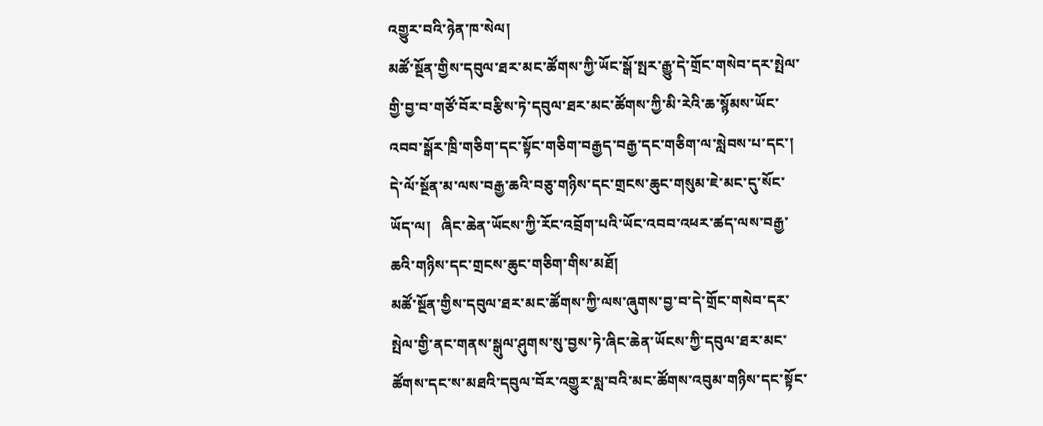འགྱུར་བའི་ཉེན་ཁ་སེལ།
མཚོ་སྔོན་གྱིས་དབུལ་ཐར་མང་ཚོགས་ཀྱི་ཡོང་སྒོ་སྤར་རྒྱུ་དེ་གྲོང་གསེབ་དར་སྤེལ་གྱི་བྱ་བ་གཙོ་བོར་བརྩིས་ཏེ་དབུལ་ཐར་མང་ཚོགས་ཀྱི་མི་རེའི་ཆ་སྙོམས་ཡོང་འབབ་སྒོར་ཁྲི་གཅིག་དང་སྟོང་གཅིག་བརྒྱད་བརྒྱ་དང་གཅིག་ལ་སླེབས་པ་དང་།  དེ་ལོ་སྔོན་མ་ལས་བརྒྱ་ཆའི་བཅུ་གཉིས་དང་གྲངས་ཆུང་གསུམ་ཇེ་མང་དུ་སོང་ཡོད་ལ།   ཞིང་ཆེན་ཡོངས་ཀྱི་རོང་འབྲོག་པའི་ཡོང་འབབ་འཕར་ཚད་ལས་བརྒྱ་ཆའི་གཉིས་དང་གྲངས་ཆུང་གཅིག་གིས་མཐོ།
མཚོ་སྔོན་གྱིས་དབུལ་ཐར་མང་ཚོགས་ཀྱི་ལས་ཞུགས་བྱ་བ་དེ་གྲོང་གསེབ་དར་སྤེལ་གྱི་ནང་གནས་སྒུལ་ཤུགས་སུ་བྱས་ཏེ་ཞིང་ཆེན་ཡོངས་ཀྱི་དབུལ་ཐར་མང་ཚོགས་དང་ས་མཐའི་དབུལ་བོར་འགྱུར་སླ་བའི་མང་ཚོགས་འབུམ་གཉིས་དང་སྟོང་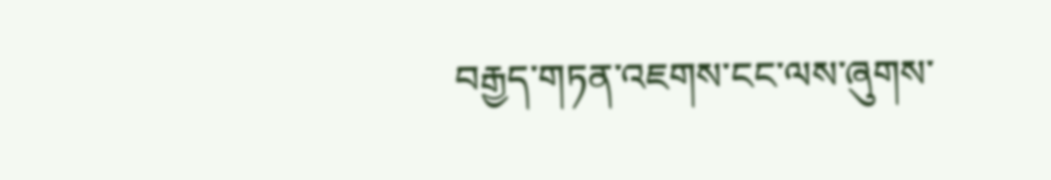བརྒྱད་གཏན་འཇགས་ངང་ལས་ཞུགས་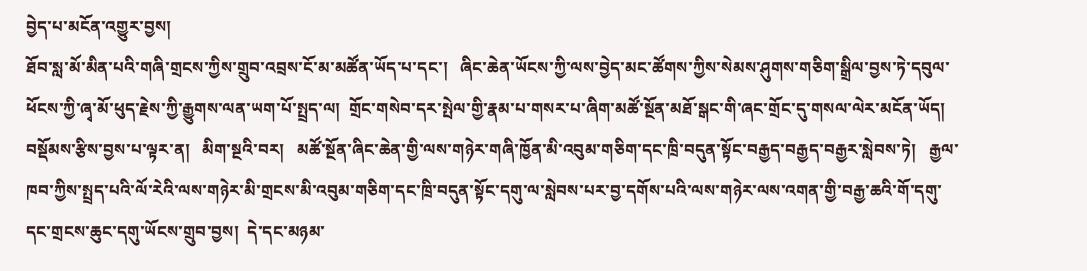བྱེད་པ་མངོན་འགྱུར་བྱས།
ཐོབ་སླ་མོ་མིན་པའི་གཞི་གྲངས་ཀྱིས་གྲུབ་འབྲས་ངོ་མ་མཚོན་ཡོད་པ་དང་།   ཞིང་ཆེན་ཡོངས་ཀྱི་ལས་བྱེད་མང་ཚོགས་ཀྱིས་སེམས་ཤུགས་གཅིག་སྒྲིལ་བྱས་ཏེ་དབུལ་ཕོངས་ཀྱི་ཞྭ་མོ་ཕུད་རྗེས་ཀྱི་རྒྱུགས་ལན་ཡག་པོ་སྤྲད་ལ།  གྲོང་གསེབ་དར་སྤེལ་གྱི་རྣམ་པ་གསར་པ་ཞིག་མཚོ་སྔོན་མཐོ་སྒང་གི་ཞང་གྲོང་དུ་གསལ་ལེར་མངོན་ཡོད།
བསྡོམས་རྩིས་བྱས་པ་ལྟར་ན།   མིག་སྔའི་བར།   མཚོ་སྔོན་ཞིང་ཆེན་གྱི་ལས་གཉེར་གཞི་ཁྱོན་མི་འབུམ་གཅིག་དང་ཁྲི་བདུན་སྟོང་བརྒྱད་བརྒྱད་བརྒྱར་སླེབས་ཏེ།   རྒྱལ་ཁབ་ཀྱིས་སྤྲད་པའི་ལོ་རེའི་ལས་གཉེར་མི་གྲངས་མི་འབུམ་གཅིག་དང་ཁྲི་བདུན་སྟོང་དགུ་ལ་སླེབས་པར་བྱ་དགོས་པའི་ལས་གཉེར་ལས་འགན་གྱི་བརྒྱ་ཆའི་གོ་དགུ་དང་གྲངས་ཆུང་དགུ་ཡོངས་གྲུབ་བྱས།  དེ་དང་མཉམ་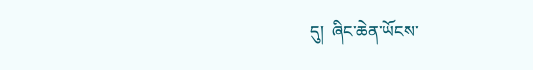དུ།  ཞིང་ཆེན་ཡོངས་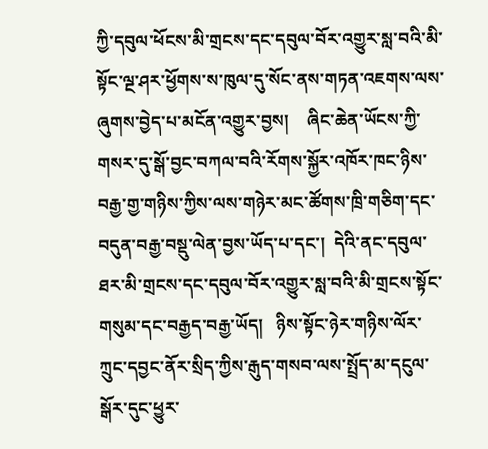ཀྱི་དབུལ་ཕོངས་མི་གྲངས་དང་དབུལ་བོར་འགྱུར་སླ་བའི་མི་སྟོང་ལྔ་ཤར་ཕྱོགས་ས་ཁུལ་དུ་སོང་ནས་གཏན་འཇགས་ལས་ཞུགས་བྱེད་པ་མངོན་འགྱུར་བྱས།    ཞིང་ཆེན་ཡོངས་ཀྱི་གསར་དུ་སྒོ་བྱང་བཀལ་བའི་རོགས་སྐྱོར་འཁོར་ཁང་ཉིས་བརྒྱ་གྱ་གཉིས་ཀྱིས་ལས་གཉེར་མང་ཚོགས་ཁྲི་གཅིག་དང་བདུན་བརྒྱ་བསྡུ་ལེན་བྱས་ཡོད་པ་དང་།  དེའི་ནང་དབུལ་ཐར་མི་གྲངས་དང་དབུལ་བོར་འགྱུར་སླ་བའི་མི་གྲངས་སྟོང་གསུམ་དང་བརྒྱད་བརྒྱ་ཡོད།   ཉིས་སྟོང་ཉེར་གཉིས་ལོར་ཀྲུང་དབྱང་ནོར་སྲིད་ཀྱིས་རྒུད་གསབ་ལས་སྤྲོད་མ་དངུལ་སྒོར་དུང་ཕྱུར་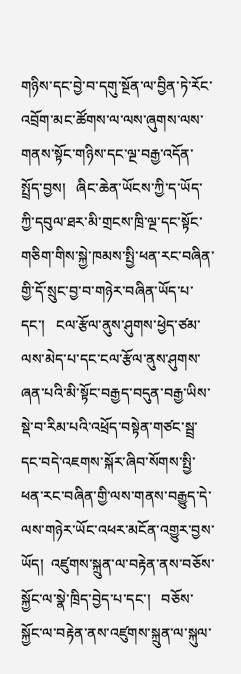གཉིས་དང་བྱེ་བ་དགུ་སྔོན་ལ་བྱིན་ཏེ་རོང་འབྲོག་མང་ཚོགས་ལ་ལས་ཞུགས་ལས་གནས་སྟོང་གཉིས་དང་ལྔ་བརྒྱ་འདོན་སྤྲོད་བྱས།   ཞིང་ཆེན་ཡོངས་ཀྱི་ད་ཡོད་ཀྱི་དབུལ་ཐར་མི་གྲངས་ཁྲི་ལྔ་དང་སྟོང་གཅིག་གིས་སྐྱེ་ཁམས་སྤྱི་ཕན་རང་བཞིན་གྱི་དོ་སྲུང་བྱ་བ་གཉེར་བཞིན་ཡོད་པ་དང་།   ངལ་རྩོལ་ནུས་ཤུགས་ཕྱེད་ཙམ་ལས་མེད་པ་དང་ངལ་རྩོལ་ནུས་ཤུགས་ཞན་པའི་མི་སྟོང་བརྒྱད་བདུན་བརྒྱ་ཡིས་སྡེ་བ་རིམ་པའི་འཕྲོད་བསྟེན་གཙང་སྦྲ་དང་བདེ་འཇགས་སྐོར་ཞིབ་སོགས་སྤྱི་ཕན་རང་བཞིན་གྱི་ལས་གནས་བརྒྱུད་དེ་ལས་གཉེར་ཡོང་འཕར་མངོན་འགྱུར་བྱས་ཡོད།  འཛུགས་སྐྲུན་ལ་བརྟེན་ནས་བཅོས་སྐྱོང་ལ་སྣེ་ཁྲིད་བྱེད་པ་དང་།   བཅོས་སྐྱོང་ལ་བརྟེན་ནས་འཛུགས་སྐྲུན་ལ་སྐུལ་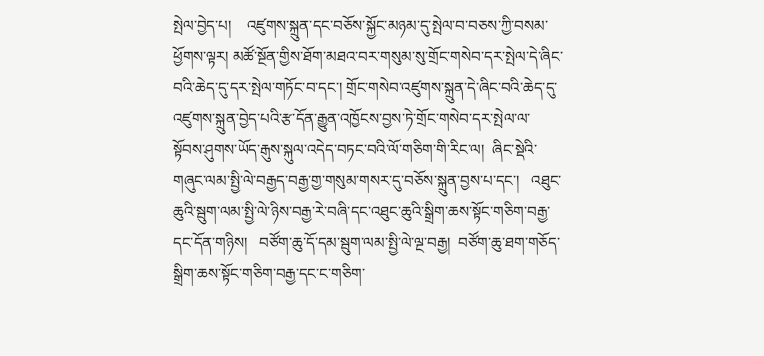སྤེལ་བྱེད་པ།    འཛུགས་སྐྲུན་དང་བཅོས་སྐྱོང་མཉམ་དུ་སྤེལ་བ་བཅས་ཀྱི་བསམ་ཕྱོགས་ལྟར། མཚོ་སྔོན་གྱིས་ཐོག་མཐའ་བར་གསུམ་སུ་གྲོང་གསེབ་དར་སྤེལ་དེ་ཞིང་བའི་ཆེད་དུ་དར་སྤེལ་གཏོང་བ་དང་། གྲོང་གསེབ་འཛུགས་སྐྲུན་དེ་ཞིང་བའི་ཆེད་དུ་འཛུགས་སྐྲུན་བྱེད་པའི་རྩ་དོན་རྒྱུན་འཁྱོངས་བྱས་ཏེ་གྲོང་གསེབ་དར་སྤེལ་ལ་སྟོབས་ཤུགས་ཡོད་རྒུས་སྐུལ་འདེད་བཏང་བའི་ལོ་གཅིག་གི་རིང་ལ།  ཞིང་སྡེའི་གཞུང་ལམ་སྤྱི་ལེ་བརྒྱད་བརྒྱ་གྱ་གསུམ་གསར་དུ་བཅོས་སྐྲུན་བྱས་པ་དང་།   འཐུང་ཆུའི་སྦུག་ལམ་སྤྱི་ལེ་ཉིས་བརྒྱ་རེ་བཞི་དང་འཐུང་ཆུའི་སྒྲིག་ཆས་སྟོང་གཅིག་བརྒྱ་དང་དོན་གཉིས།   བཙོག་ཆུ་དོ་དམ་སྦུག་ལམ་སྤྱི་ལེ་ལྔ་བརྒྱ།  བཙོག་ཆུ་ཐག་གཅོད་སྒྲིག་ཆས་སྟོང་གཅིག་བརྒྱ་དང་ང་གཅིག་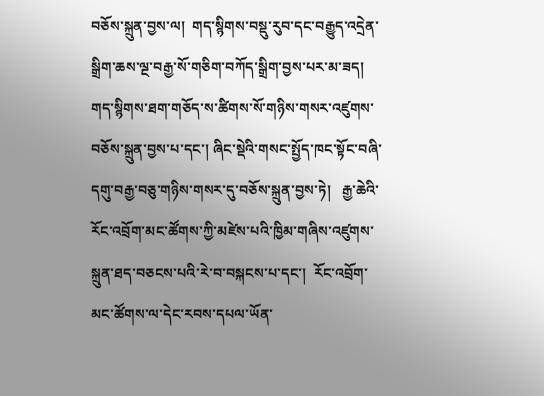བཅོས་སྐྲུན་བྱས་ལ།  གད་སྙིགས་བསྡུ་རུབ་དང་བརྒྱུད་འདྲེན་སྒྲིག་ཆས་ལྔ་བརྒྱ་སོ་གཅིག་བཀོད་སྒྲིག་བྱས་པར་མ་ཟད།   གད་སྙིགས་ཐག་གཅོད་ས་ཚིགས་སོ་གཉིས་གསར་འཛུགས་བཅོས་སྐྲུན་བྱས་པ་དང་། ཞིང་སྡེའི་གསང་སྤྱོད་ཁང་སྟོང་བཞི་དགུ་བརྒྱ་བཅུ་གཉིས་གསར་དུ་བཅོས་སྐྲུན་བྱས་ཏེ།   རྒྱ་ཆེའི་རོང་འབྲོག་མང་ཚོགས་ཀྱི་མཛེས་པའི་ཁྱིམ་གཞིས་འཛུགས་སྐྲུན་ཐད་བཅངས་པའི་རེ་བ་བསྐངས་པ་དང་།  རོང་འབྲོག་མང་ཚོགས་ལ་དེང་རབས་དཔལ་ཡོན་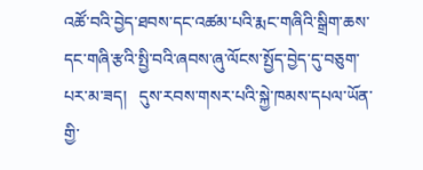འཚོ་བའི་བྱེད་ཐབས་དང་འཚམ་པའི་རྨང་གཞིའི་སྒྲིག་ཆས་དང་གཞི་རྩའི་སྤྱི་བའི་ཞབས་ཞུ་ལོངས་སྤྱོད་བྱེད་དུ་བཅུག་པར་མ་ཟད།   དུས་རབས་གསར་པའི་སྐྱེ་ཁམས་དཔལ་ཡོན་གྱི་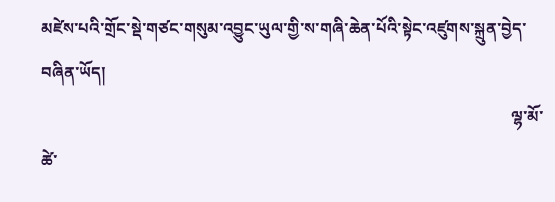མཛེས་པའི་གྲོང་སྡེ་གཙང་གསུམ་འབྱུང་ཡུལ་གྱི་ས་གཞི་ཆེན་པོའི་སྟེང་འཛུགས་སྐྲུན་བྱེད་བཞིན་ཡོད།
                                                                                                                 ལྷ་མོ་ཚེ་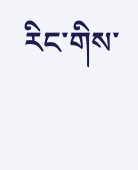རིང་གིས་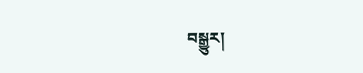བསྒྱུར།